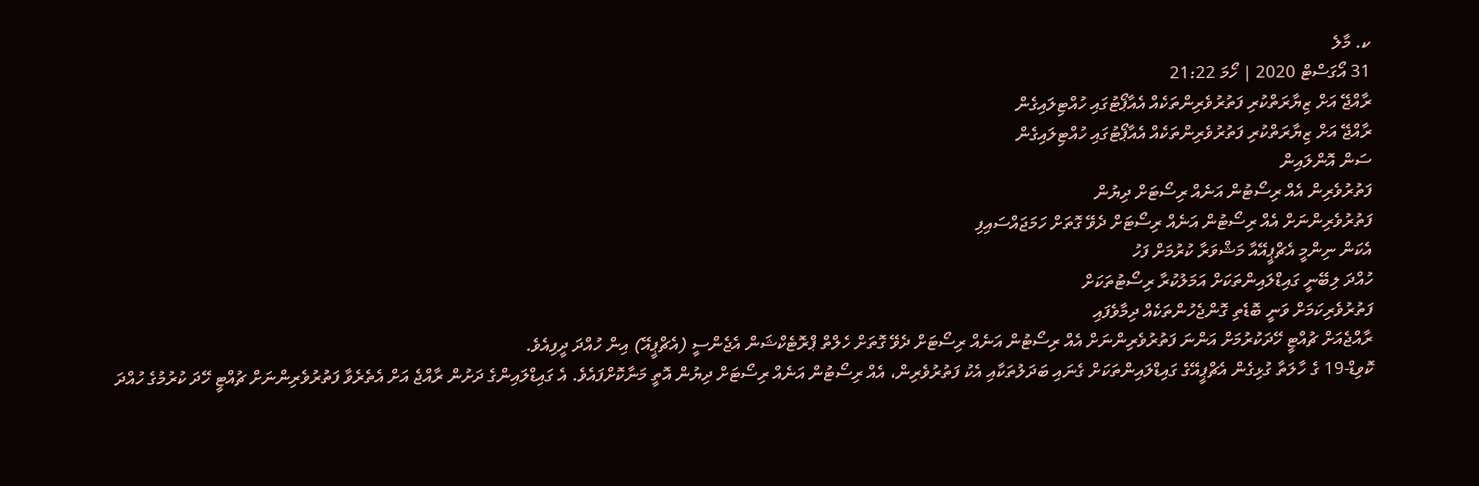ކ. މާލެ
31 އޯގަސްޓް 2020 | ހޯމަ 21:22
ރާއްޖޭ އަށް ޒިޔާރަތްކުރި ފަތުރުވެރިންތަކެއް އެއާޕޯޓުގައި ހުއްޓިލައިގެން
ރާއްޖޭ އަށް ޒިޔާރަތްކުރި ފަތުރުވެރިންތަކެއް އެއާޕޯޓުގައި ހުއްޓިލައިގެން
ސަން އޮންލައިން
ފަތުރުވެރިން އެއް ރިސޯޓުން އަނެއް ރިސޯޓަށް ދިޔުން
ފަތުރުވެރިންނަށް އެއް ރިސޯޓުން އަނެއް ރިސޯޓަށް ދެވޭ ގޮތަށް ހަމަޖައްސައިފި
އެކަން ނިންމީ އެޗްޕީއޭއާ މަޝްވަރާ ކުރުމަށް ފަހު
ހުއްދަ ލިބޭނީ ގައިޑްލައިންތަކަށް އަމަލުކުރާ ރިސޯޓުތަކަށް
ފަތުރުވެރިކަމަށް ވަނީ ބޮޑެތި ގޮންޖެހުންތަކެއް ދިމާވެފައި
ރާއްޖެއަށް ޗުއްޓީ ހޭދަކުރުމަށް އަންނަ ފަތުރުވެރިންނަށް އެއް ރިސޯޓުން އަނެއް ރިސޯޓަށް ދެވޭ ގޮތަށް ހެލްތް ޕްރޮޓެކްޝަން އެޖެންސީ (އެޗްޕީއޭ) އިން ހުއްދަ ދީފިއެވެ.
ކޮވިޑް-19 ގެ ހާލަތާ ގުޅިގެން އެޗްޕީއޭގެ ގައިޑްލައިންތަކަށް ގެނައި ބަދަލުތަކާއި އެކު ފަތުރުވެރިން، އެއް ރިސޯޓުން އަނެއް ރިސޯޓަށް ދިޔުން އޮތީ މަނާކޮށްފައެވެ. އެ ގައިޑްލައިންގެ ދަށުން ރާއްޖެ އަށް އެތެރެވާ ފަތުރުވެރިންނަށް ޗުއްޓީ ހޭދަ ކުރުމުގެ ހުއްދަ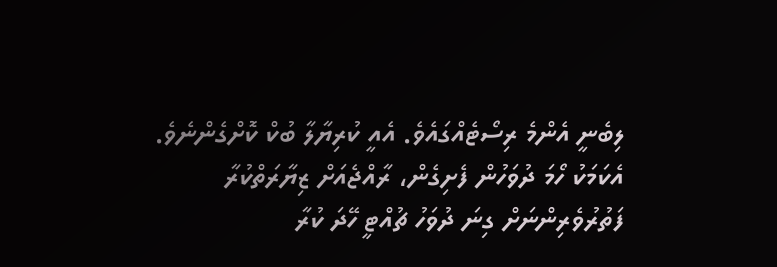ލިބެނީ އެންމެ ރިސޯޓެއްގައެވެ. އެއީ ކުރިޔާލާ ބުކް ކޮށްގެންނެވެ.
އެކަމަކު ހޯމަ ދުވަހުން ފެށިގެން، ރާއްޖެއަށް ޒިޔާރަތްކުރާ ފަތުރުވެރިންނަށް ގިނަ ދުވަހު ޗުއްޓީ ހޭދަ ކުރާ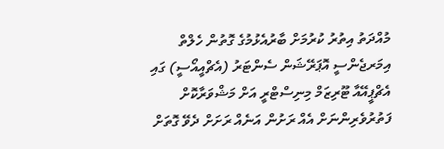މުއްދަތު އިތުރު ކުރުމަށް ބާރުއެޅުމުގެ ގޮތުން ހެލްތް އިމަރޖެންސީ އޮޕަރޭޝަން ސެންޓަރު (އެޗްއީއޯސީ) ގައި އެޗްޕީއޭއާ ޓޫރިޒަމް މިނިސްޓްރީ އަށް މަޝްވަރާކޮށް ފަތުރުވެރިންނަށް އެއް ރަށުން އަނެއް ރަށަށް ދެވޭ ގޮތަށް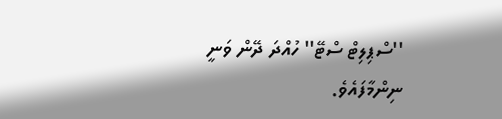''ސްޕިލިޓް ސްޓޭ'' ހުއްދަ ދޭން ވަނީ ނިންމާފައެވެ.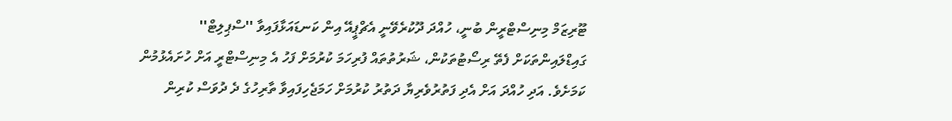ޓޫރިޒަމް މިނިސްޓްރީން ބުނީ، ހުއްދަ ދޫކުރެވޭނީ އެޗްޕީއޭ އިން ކަނޑައަޅާފައިވާ ''ސްޕިލިޓް'' ގައިޑްލައިންތަކަށް ފެތޭ ރިސޯޓުތަކުން، ޝަރުތުތައް ފުރިހަމަ ކުރުމަށް ފަހު އެ މިނިސްޓްރީ އަށް ހުށައެޅުމުން ކަމަށެވެ. އަދި ހުއްދަ އަށް އެދި ފަތުރުވެރިޔާ ދަތުރު ކުރުމަށް ހަމަޖެހިފައިވާ ތާރިހުގެ ދެ ދުވަސް ކުރިން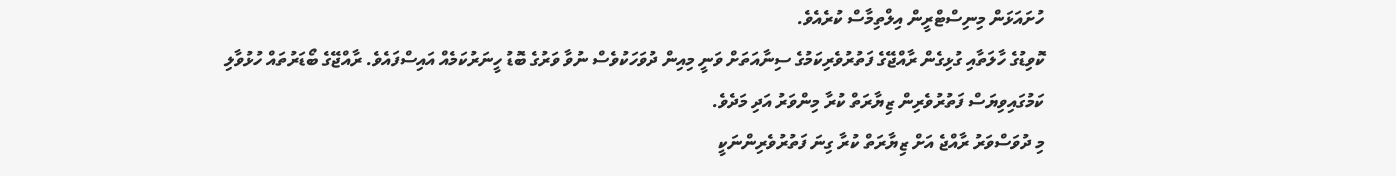ހުށައަޅަން މިނިސްޓްރީން އިލްތިމާސް ކުރެއެވެ.
ކޮވިޑުގެ ހާލަތާއި ގުޅިގެން ރާއްޖޭގެ ފަތުރުވެރިކަމުގެ ސިނާއަތަށް ވަނީ މިއިން ދުވަހަކުވެސް ނުވާ ވަރުގެ ބޮޑު ހީނަރުކަމެއް އައިސްފައެވެ. ރާއްޖޭގެ ބޯޑަރުތައް ހުޅުވާލި ކަމުގައިވިޔަސް ފަތުރުވެރިން ޒިޔާރަތް ކުރާ މިންވަރު އަދި މަދެވެ.
މި ދުވަސްވަރު ރާއްޖެ އަށް ޒިޔާރަތް ކުރާ ގިނަ ފަތުރުވެރިންނަކީ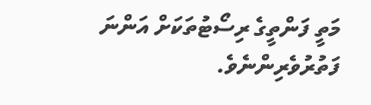މަތީ ފަންތީގެ ރިސޯޓުތަކަށް އަންނަ ފަތުރުވެރިންނެވެ.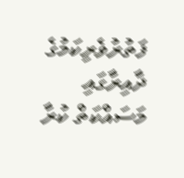ފަތުރުވެރިކަމުގެ ދާއިރާގައި މަސައްކަތް ކުރާ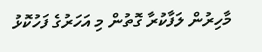މާހިރުން ލަފާކުރާ ގޮތުން މި އަހަރުގެ ފަހުކޮޅު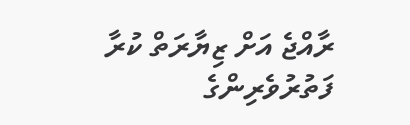ރާއްޖެ އަށް ޒިޔާރަތް ކުރާ ފަތުރުވެރިންގެ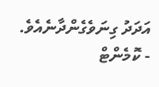އަދަދު ގިނަވެގެންދާނެއެވެ.
- ކޮމެންޓް